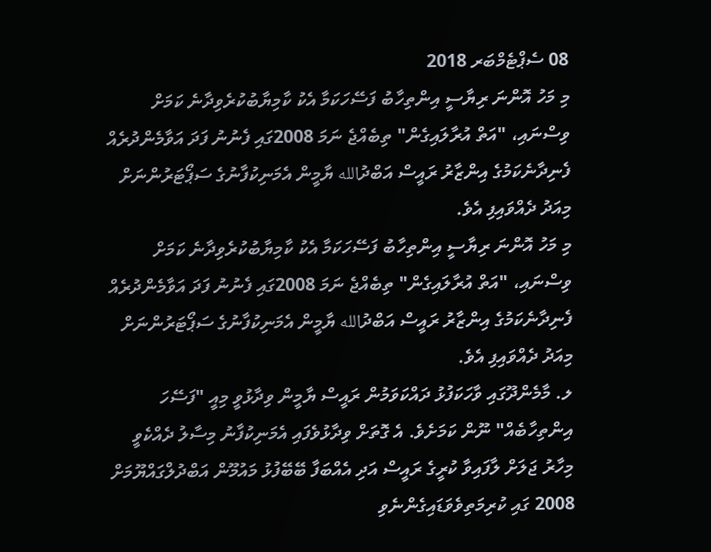08 ސެޕްޓެމްބަރ 2018
މި މަހު އޮންނަ ރިޔާސީ އިންތިހާބު ފަސޭހަކަމާ އެކު ކާމިޔާބުކުރެވިދާނެ ކަމަށް ވިސްނައި، "އަތް އުރާލައިގެން" ތިބެއްޖެ ނަމަ 2008ގައި ފެނުނު ފަދަ އަވާމެންދުރެއް ފެނިދާނެކަމުގެ އިންޒާރު ރައީސް އަބްދުالله ޔާމީން އެމަނިކުފާނުގެ ސަޕޯޓަރުންނަށް މިއަދު ދެއްވައިފި އެވެ.
މި މަހު އޮންނަ ރިޔާސީ އިންތިހާބު ފަސޭހަކަމާ އެކު ކާމިޔާބުކުރެވިދާނެ ކަމަށް ވިސްނައި، "އަތް އުރާލައިގެން" ތިބެއްޖެ ނަމަ 2008ގައި ފެނުނު ފަދަ އަވާމެންދުރެއް ފެނިދާނެކަމުގެ އިންޒާރު ރައީސް އަބްދުالله ޔާމީން އެމަނިކުފާނުގެ ސަޕޯޓަރުންނަށް މިއަދު ދެއްވައިފި އެވެ.
ލ. މާމެންދޫގައި ވާހަކަފުޅު ދައްކަވަމުން ރައީސް ޔާމީން ވިދާޅުވީ މިއީ "ފަސޭހަ އިންތިހާބެއް" ނޫން ކަމަށެވެ. އެ ގޮތަށް ވިދާޅުވެފައި އެމަނިކުފާނު މިސާލު ދެއްކެވީ މިހާރު ޖަލަށް ލާފައިވާ ކުރީގެ ރައީސް އަދި އެއްބަފާ ބޭބޭފުޅު މައުމޫން އަބްދުލްގައްޔޫމަށް 2008 ގައި ކުރިމަތިވެވަޑައިގެންނެވި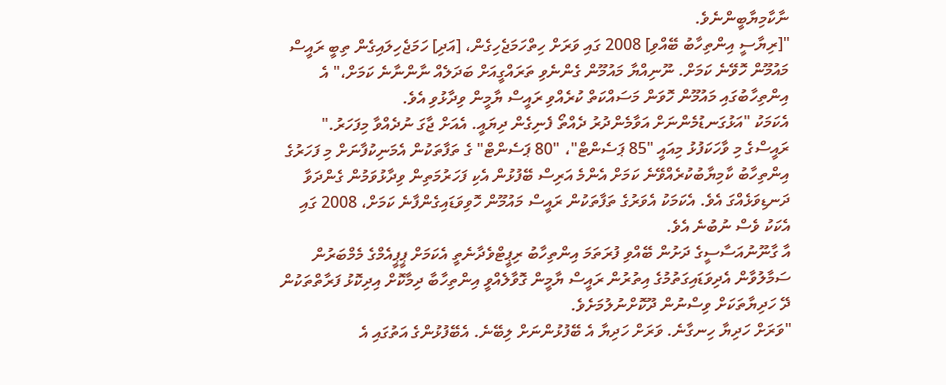ނާކާމިޔާބީންނެވެ.
"[ރިޔާސީ އިންތިހާބު ބޭއްވި] 2008 ގައި ވަރަށް ހިތްހަމަޖެހިގެން، [އަދި] ހަމަޖެހިލައިގެން ތިބީ ރައީސް މައުމޫން ހޮވޭނެ ކަމަށް. ނޫނިއްޔާ މައުމޫން ގެންނެވި ތަރައްގީއަށް ބަދަލެއް ނާންނާނެ ކަމަށް،" އެ އިންތިހާބުގައި މައުމޫން ހޮވަން މަސައްކަތް ކުރެއްވި ރައީސް ޔާމީން ވިދާޅުވި އެވެ.
އެކަމަކު "އަޅުގަނޑުމެންނަށް އަވާމެންދުރު ދެއްތޯ ފެނިގެން ދިޔައީ. އެއަށް ޖާގަ ނުދެއްވާ މިފަހަރު."
ރައީސްގެ މި ވާހަކަފުޅު މިއައީ "85 ޕަސެންޓް"، "80 ޕަސެންޓް" ގެ ތަފާތަކުން އެމަނިކުފާނަށް މި ފަހަރުގެ އިންތިހާބު ކާމިޔާބުކުރެއްވޭނެ ކަމަށް އެންމެ އަރިސް ބޭފުޅުން އެކި ފަހަރުމަތިން ވިދާޅުވަމުން ގެންދަވާ ދަނޑިވަޅެއްގަ އެވެ. އެކަމަކު އެވަރުގެ ތަފާތަކުން ރައީސް މައުމޫން ހޮވިވަޑައިގެންފާނެ ކަމަށް، 2008 ގައި އެކަކު ވެސް ނުބުނެ އެވެ.
އާ ގާނޫނުއަސާސީގެ ދަށުން ބޭއްވި ފުރަތަމަ އިންތިހާބު ރިޕީޓްވެދާނެތީ އެކަމަށް ޕީޕީއެމްގެ މެމްބަރުން ސަމާލުވާން އެދިވަޑައިގަތުމުގެ އިތުރުން ރައީސް ޔާމީން ގޮވާލެއްވީ އިންތިހާބާ ދިމާކޮށް އިދިކޮޅު ފަރާތްތަކުން ދޭ ހަދިޔާތަކަށް ވިސްނުން ދޫކޮށްނުލުމަށެވެ.
"ވަރަށް ހަދިޔާ ހިނގާނެ. ވަރަށް ހަދިޔާ އެ ބޭފުޅުންނަށް ލިބޭނެ. އެބޭފުޅުންގެ އަތުގައި އެ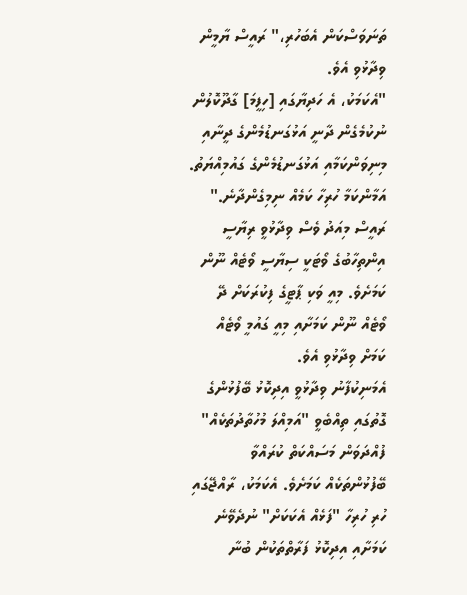ތަނަވަސްކަން އެބަހުރި،" ރައީސް ޔާމީން ވިދާޅުވި އެވެ.
"އެކަމަކު، އެ ހަދިޔާގައި [ހިފީމަ] ގާދޫކޮލުން ނުކުމެގެން ދާނީ އަޅުގަނޑުމެންގެ ދީނާއި މިނިވަންކަމާއި އަޅުގަނޑުމެންގެ ގައުމިއްޔަތު. އަމާންކަމާ ހުރިހާ ކަމެއް ނިމިގެންދާނެ."
ރައީސް މިއަދު ވެސް ވިދާޅުވީ ރިޔާސީ އިންތިހާބުގެ ވޯޓަކީ ސިޔާސީ ވޯޓެއް ނޫން ކަމަށެވެ. މިއީ ވަކި ޕާޓީގެ ފިކުރަކަށް ދޭ ވޯޓެއް ނޫން ކަމަށާއި މިއީ ގައުމީ ވޯޓެއް ކަމަށް ވިދާޅުވި އެވެ.
އެމަނިކުފާނު ވިދާޅުވީ އިދިކޮޅު ބޭފުޅުންގެ ގޮތުގައި ތިއްބެވީ "އަމިއްލަ މުހުތާދުތަކެއް" ފުއްދަވަން މަސައްކަތް ކުރައްވާ ބޭފުޅުންތަކެއް ކަމަށެވެ. އެކަމަކު، ރާއްޖޭގައި ހުރި ހުރިހާ "ފަޅެއް އެކަކަށް" ނުދެވޭނެ ކަމަށާއި އިދިކޮޅު ފަރާތްތަކުން ބުނާ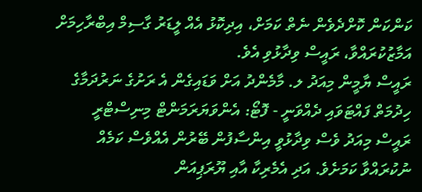ކަންކަން ކޮށްދެވެން ނެތް ކަމަށް، އިދިކޮޅު އެއް ލީޑަރު ގާސިމް އިބްރާހިމަށް އަމާޒުކުރައްވާ، ރައީސް ވިދާޅުވި އެވެ.
ރައީސް ޔާމީން މިއަދު ލ. މާމެންދު އަށް ވަޑައިގެން އެ ރަށުގެ ނަރުދަމާގެ ހިދުމަތް ފައްޓަވައި ދެއްވަނީ - ފޮޓޯ: އެންވަޔަރަމަންޓް މިނިސްޓްރީ
ރައީސް މިއަދު ވެސް ވިދާޅުވީ އިންސާފުން ބޭރުން އެއްވެސް ކަމެއް ނުކުރައްވާ ކަމަށެވެ. އަދި އެމެރިކާ އާއި ޔޫރަޕިއަން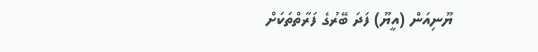ޔޫނިއަން (އީޔޫ) ފަދަ ބޭރުގެ ފަރާތްތަކަށް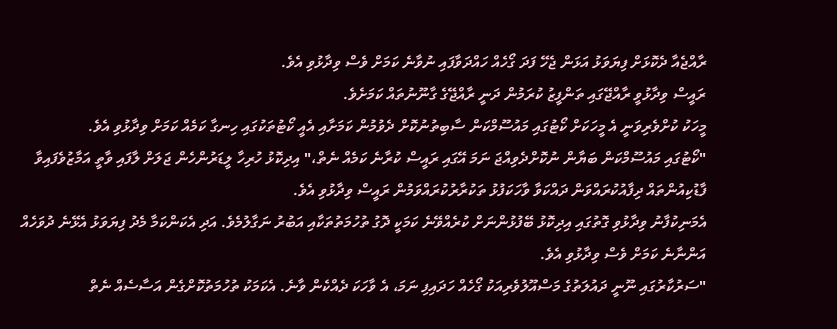ރާއްޖެއާ ދެކޮޅަށް ފިޔަވަޅު އަޅަން ޖެހޭ ފަދަ ގޯހެއް ހައްދަވާފައި ނުވާނެ ކަމަށް ވެސް ވިދާޅުވި އެވެ.
ރައީސް ވިދާޅުވީ ރާއްޖޭގައި ތަންފީޒު ކުރަމުން ދަނީ ރާއްޖޭގެ ގާނޫނުތައް ކަމަށެވެ.
މީހަކު ކުށްވެރިވަނީ އެ މީހަކަށް ކޯޓުގައި މައުސޫމްކަން ސާބިތުނުކޮށް ދެވުމުން ކަމަށާއި އެއީ ކޯޓުތަކުގައި ހިނގާ ކަމެއް ކަމަށް ވިދާޅުވި އެވެ.
"ކޯޓުގައި މައުސޫމްކަން ބަޔާން ނުކޮށްދެވިއްޖަ ނަމަ އޭގައި ރައީސް ކުރާނެ ކަމެއް ނެތް،" އިދިކޮޅު ހުރިހާ ލީޑަރުންހެން ޖަލަށް ލާފައި ވާތީ އަމާޒުވެފައިވާ ފާޑުކިއުންތައް ދިފާއުކުރައްވަން ދައްކަވާ ވާހަކަފުޅު ތަކުރާރުކުރައްވަމުން ރައީސް ވިދާޅުވި އެވެ.
އެމަނިކުފާނު ވިދާޅުވި ގޮތުގައި އިދިކޮޅު ބޭފުޅުންނަށް ކުރެއްވޭނެ ކަމަކީ ދޮގު ތުހުމަތުތަކާއި އަބުރު ނަގާލުމެވެ. އަދި އެކަންކަމާ މެދު ފިޔަވަޅު އެޅޭނެ ދުވަހެއް އަންނާނެ ކަމަށް ވެސް ވިދާޅުވި އެވެ.
"ސަރުކާރުގައި ނޫނީ ދައުލަތުގެ މަސްއޫލުވެރިއަކު ގޯހެއް ހަދައިފި ނަމަ، އެ ވާހަކަ ދެއްކެން ވާނެ. އެކަމަކު ތުހުމަތުކޮށްގެން އަސާސެއް ނެތް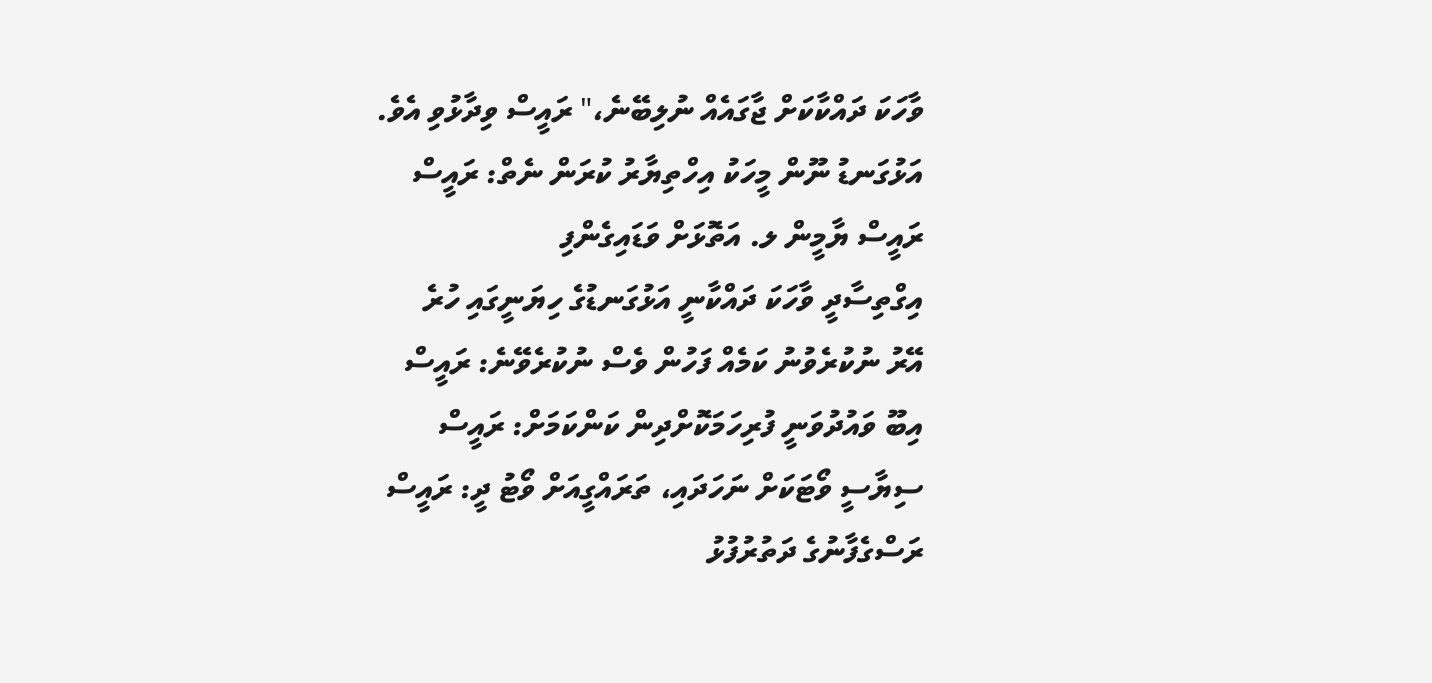ވާހަކަ ދައްކާކަށް ޖާގައެއް ނުލިބޭނެ،" ރައީސް ވިދާޅުވި އެވެ.
އަޅުގަނޑު ނޫން މީހަކު އިހްތިޔާރު ކުރަން ނެތް: ރައީސް
ރައީސް ޔާމީން ލ. އަތޮޅަށް ވަޑައިގެންފި
އިގްތިސާދީ ވާހަކަ ދައްކާނީ އަޅުގަނޑުގެ ހިޔަނީގައި ހުރެ
އޭރު ނުކުރެވުނު ކަމެއް ފަހުން ވެސް ނުކުރެވޭނެ: ރައީސް
އިބޫ ވައުދުވަނީ ފުރިހަމަކޮށްދިން ކަންކަމަށް: ރައީސް
ސިޔާސީ ވޯޓަކަށް ނަހަދައި، ތަރައްގީއަށް ވޯޓު ދީ: ރައީސް
ރަސްގެފާނުގެ ދަތުރުފުޅު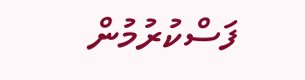ފަސްކުރުމުން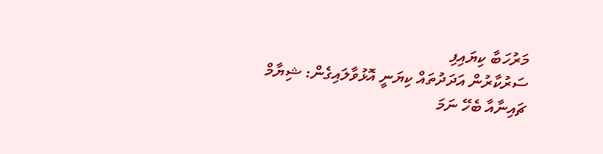މަރުހަބާ ކިޔައިފި
ސަރުކާރުން އަދަދުތައް ކިޔަނީ އޮޅުވާލައިގެން: ޝިޔާމް
ޗައިނާއާ ބެހޭ ނަމަ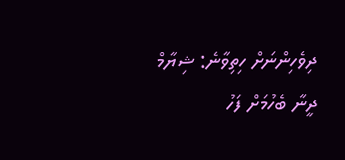ދިވެހިންނަށް ހިތިވާނެ: ޝިޔާމް
ދީނާ ބެހުމަށް ފަހު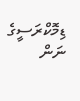ޑިމޮކްރަސީގެ ނަން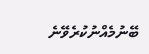ބޭނުމެއްނުކުރެވޭނެ